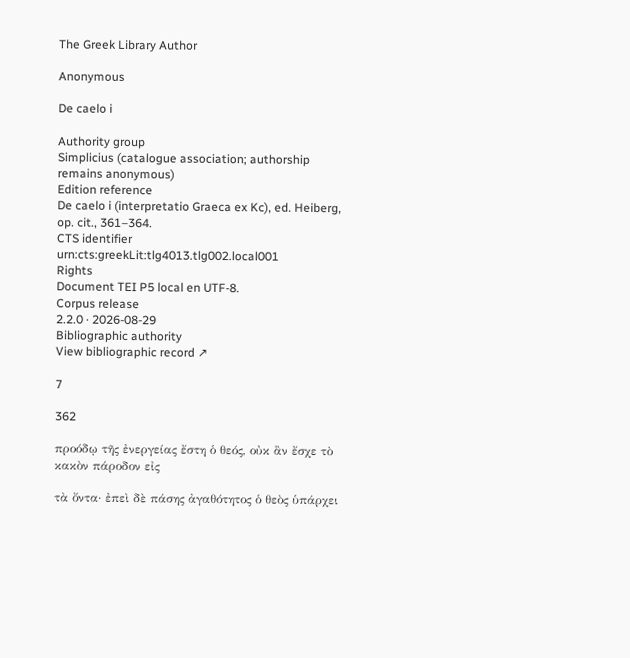The Greek Library Author

Anonymous

De caelo i

Authority group
Simplicius (catalogue association; authorship remains anonymous)
Edition reference
De caelo i (interpretatio Graeca ex Kc), ed. Heiberg, op. cit., 361–364.
CTS identifier
urn:cts:greekLit:tlg4013.tlg002.local001
Rights
Document TEI P5 local en UTF-8.
Corpus release
2.2.0 · 2026-08-29
Bibliographic authority
View bibliographic record ↗

7

362

προόδῳ τῆς ἐνεργείας ἔστη ὁ θεός, οὐκ ἂν ἔσχε τὸ κακὸν πάροδον εἰς

τὰ ὄντα· ἐπεὶ δὲ πάσης ἀγαθότητος ὁ θεὸς ὑπάρχει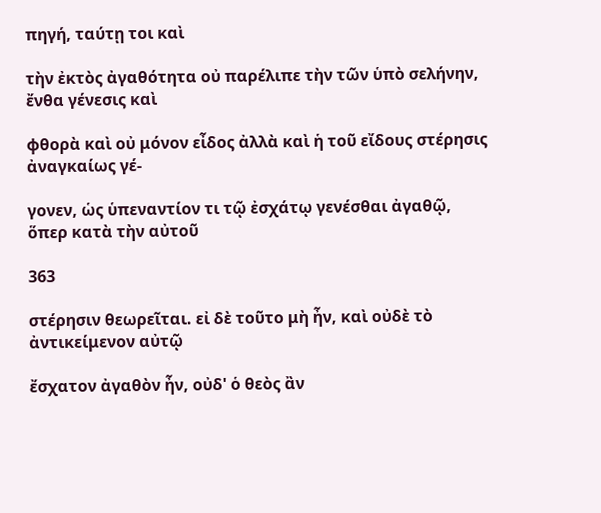πηγή, ταύτῃ τοι καὶ

τὴν ἐκτὸς ἀγαθότητα οὐ παρέλιπε τὴν τῶν ὑπὸ σελήνην, ἔνθα γένεσις καὶ

φθορὰ καὶ οὐ μόνον εἶδος ἀλλὰ καὶ ἡ τοῦ εἴδους στέρησις ἀναγκαίως γέ-

γονεν, ὡς ὑπεναντίον τι τῷ ἐσχάτῳ γενέσθαι ἀγαθῷ, ὅπερ κατὰ τὴν αὐτοῦ

363

στέρησιν θεωρεῖται. εἰ δὲ τοῦτο μὴ ἦν, καὶ οὐδὲ τὸ ἀντικείμενον αὐτῷ

ἔσχατον ἀγαθὸν ἦν, οὐδ' ὁ θεὸς ἂν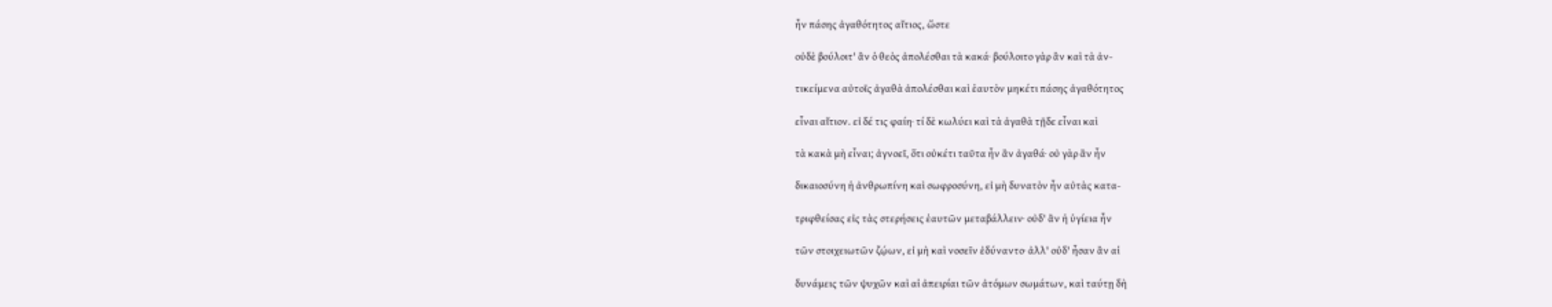ἦν πάσης ἀγαθότητος αἴτιος, ὥστε

οὐδὲ βούλοιτ' ἂν ὁ θεὸς ἀπολέσθαι τὰ κακά· βούλοιτο γὰρ ἂν καὶ τὰ ἀν-

τικείμενα αὐτοῖς ἀγαθὰ ἀπολέσθαι καὶ ἑαυτὸν μηκέτι πάσης ἀγαθότητος

εἶναι αἴτιον. εἰ δέ τις φαίη· τί δὲ κωλύει καὶ τὰ ἀγαθὰ τῇδε εἶναι καὶ

τὰ κακὰ μὴ εἶναι; ἀγνοεῖ, ὅτι οὐκέτι ταῦτα ἦν ἂν ἀγαθά· οὐ γὰρ ἂν ἦν

δικαιοσύνη ἡ ἀνθρωπίνη καὶ σωφροσύνη, εἰ μὴ δυνατὸν ἦν αὐτὰς κατα-

τριφθείσας εἰς τὰς στερήσεις ἑαυτῶν μεταβάλλειν· οὐδ' ἂν ἡ ὑγίεια ἦν

τῶν στοιχειωτῶν ζῴων, εἰ μὴ καὶ νοσεῖν ἐδύναντο· ἀλλ' οὐδ' ἦσαν ἂν αἱ

δυνάμεις τῶν ψυχῶν καὶ αἱ ἀπειρίαι τῶν ἀτόμων σωμάτων, καὶ ταύτῃ δὴ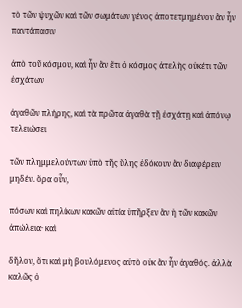τὸ τῶν ψυχῶν καὶ τῶν σωμάτων γένος ἀποτετμημένον ἂν ἦν παντάπασιν

ἀπὸ τοῦ κόσμου, καὶ ἦν ἂν ἔτι ὁ κόσμος ἀτελὴς οὐκέτι τῶν ἐσχάτων

ἀγαθῶν πλήρης, καὶ τὰ πρῶτα ἀγαθὰ τῇ ἐσχάτῃ καὶ ἀπόνῳ τελειώσει

τῶν πλημμελούντων ὑπὸ τῆς ὕλης ἐδόκουν ἂν διαφέρειν μηδέν. ὅρα οὖν,

πόσων καὶ πηλίκων κακῶν αἰτία ὑπῆρξεν ἂν ἡ τῶν κακῶν ἀπώλεια· καὶ

δῆλον, ὅτι καὶ μὴ βουλόμενος αὐτὸ οὐκ ἂν ἦν ἀγαθός. ἀλλὰ καλῶς ὁ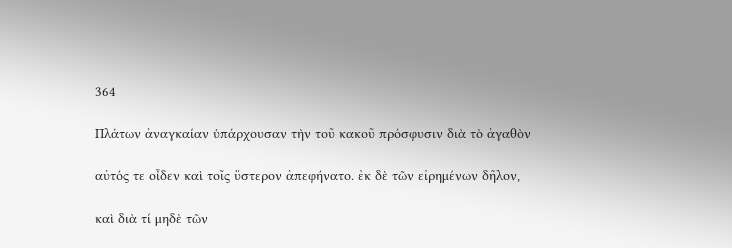364

Πλάτων ἀναγκαίαν ὑπάρχουσαν τὴν τοῦ κακοῦ πρόσφυσιν διὰ τὸ ἀγαθὸν

αὐτός τε οἶδεν καὶ τοῖς ὕστερον ἀπεφήνατο. ἐκ δὲ τῶν εἰρημένων δῆλον,

καὶ διὰ τί μηδὲ τῶν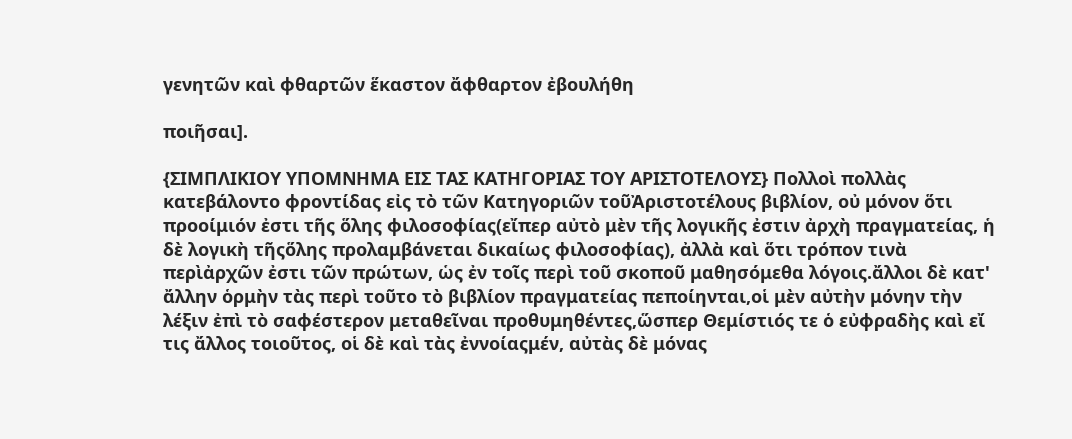γενητῶν καὶ φθαρτῶν ἕκαστον ἄφθαρτον ἐβουλήθη

ποιῆσαι].

{ΣΙΜΠΛΙΚΙΟΥ ΥΠΟΜΝΗΜΑ ΕΙΣ ΤΑΣ ΚΑΤΗΓΟΡΙΑΣ ΤΟΥ ΑΡΙΣΤΟΤΕΛΟΥΣ} Πολλοὶ πολλὰς κατεβάλοντο φροντίδας εἰς τὸ τῶν Κατηγοριῶν τοῦἈριστοτέλους βιβλίον, οὐ μόνον ὅτι προοίμιόν ἐστι τῆς ὅλης φιλοσοφίας(εἴπερ αὐτὸ μὲν τῆς λογικῆς ἐστιν ἀρχὴ πραγματείας, ἡ δὲ λογικὴ τῆςὅλης προλαμβάνεται δικαίως φιλοσοφίας), ἀλλὰ καὶ ὅτι τρόπον τινὰ περὶἀρχῶν ἐστι τῶν πρώτων, ὡς ἐν τοῖς περὶ τοῦ σκοποῦ μαθησόμεθα λόγοις.ἄλλοι δὲ κατ' ἄλλην ὁρμὴν τὰς περὶ τοῦτο τὸ βιβλίον πραγματείας πεποίηνται,οἱ μὲν αὐτὴν μόνην τὴν λέξιν ἐπὶ τὸ σαφέστερον μεταθεῖναι προθυμηθέντες,ὥσπερ Θεμίστιός τε ὁ εὐφραδὴς καὶ εἴ τις ἄλλος τοιοῦτος, οἱ δὲ καὶ τὰς ἐννοίαςμέν, αὐτὰς δὲ μόνας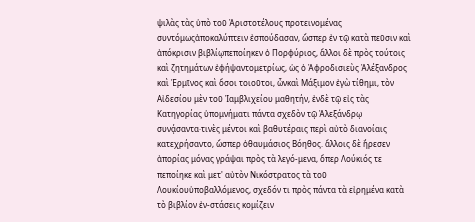ψιλὰς τὰς ὑπὸ τοῦ Ἀριστοτέλους προτεινομένας συντόμωςἀποκαλύπτειν ἐσπούδασαν, ὥσπερ ἐν τῷ κατὰ πεῦσιν καὶ ἀπόκρισιν βιβλίῳπεποίηκεν ὁ Πορφύριος, ἄλλοι δὲ πρὸς τούτοις καὶ ζητημάτων ἐφήψαντομετρίως, ὡς ὁ Ἀφροδισιεὺς Ἀλέξανδρος καὶ Ἑρμῖνος καὶ ὅσοι τοιοῦτοι, ὧνκαὶ Μάξιμον ἐγὼ τίθημι, τὸν Αἰδεσίου μὲν τοῦ Ἰαμβλιχείου μαθητήν, ἐνδὲ τῷ εἰς τὰς Κατηγορίας ὑπομνήματι πάντα σχεδὸν τῷ Ἀλεξάνδρῳ συνᾴσαντα·τινὲς μέντοι καὶ βαθυτέραις περὶ αὐτὸ διανοίαις κατεχρήσαντο, ὥσπερ ὁθαυμάσιος Βόηθος. ἄλλοις δὲ ἤρεσεν ἀπορίας μόνας γράψαι πρὸς τὰ λεγό-μενα, ὅπερ Λούκιός τε πεποίηκε καὶ μετ' αὐτὸν Νικόστρατος τὰ τοῦ Λουκίουὑποβαλλόμενος, σχεδόν τι πρὸς πάντα τὰ εἰρημένα κατὰ τὸ βιβλίον ἐν-στάσεις κομίζειν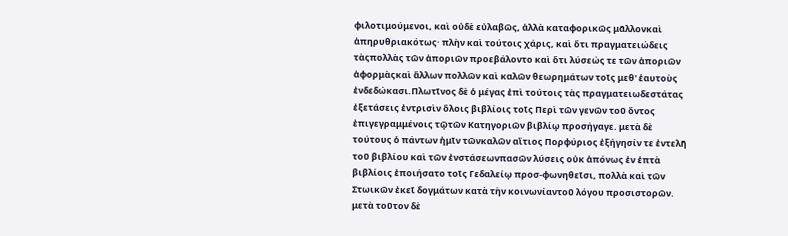φιλοτιμούμενοι, καὶ οὐδὲ εὐλαβῶς, ἀλλὰ καταφορικῶς μᾶλλονκαὶ ἀπηρυθριακότως· πλὴν καὶ τούτοις χάρις, καὶ ὅτι πραγματειώδεις τὰςπολλὰς τῶν ἀποριῶν προεβάλοντο καὶ ὅτι λύσεώς τε τῶν ἀποριῶν ἀφορμὰςκαὶ ἄλλων πολλῶν καὶ καλῶν θεωρημάτων τοῖς μεθ' ἑαυτοὺς ἐνδεδώκασι.Πλωτῖνος δὲ ὁ μέγας ἐπὶ τούτοις τὰς πραγματειωδεστάτας ἐξετάσεις ἐντρισὶν ὅλοις βιβλίοις τοῖς Περὶ τῶν γενῶν τοῦ ὄντος ἐπιγεγραμμένοις τῷτῶν Κατηγοριῶν βιβλίῳ προσήγαγε. μετὰ δὲ τούτους ὁ πάντων ἡμῖν τῶνκαλῶν αἴτιος Πορφύριος ἐξήγησίν τε ἐντελῆ τοῦ βιβλίου καὶ τῶν ἐνστάσεωνπασῶν λύσεις οὐκ ἀπόνως ἐν ἑπτὰ βιβλίοις ἐποιήσατο τοῖς Γεδαλείῳ προσ-φωνηθεῖσι, πολλὰ καὶ τῶν Στωικῶν ἐκεῖ δογμάτων κατὰ τὴν κοινωνίαντοῦ λόγου προσιστορῶν. μετὰ τοῦτον δὲ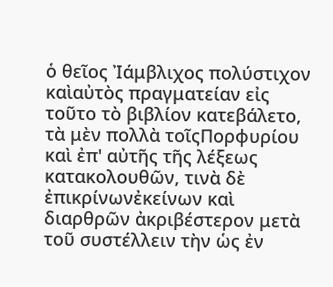ὁ θεῖος Ἰάμβλιχος πολύστιχον καὶαὐτὸς πραγματείαν εἰς τοῦτο τὸ βιβλίον κατεβάλετο, τὰ μὲν πολλὰ τοῖςΠορφυρίου καὶ ἐπ' αὐτῆς τῆς λέξεως κατακολουθῶν, τινὰ δὲ ἐπικρίνωνἐκείνων καὶ διαρθρῶν ἀκριβέστερον μετὰ τοῦ συστέλλειν τὴν ὡς ἐν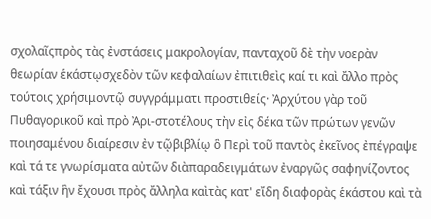σχολαῖςπρὸς τὰς ἐνστάσεις μακρολογίαν, πανταχοῦ δὲ τὴν νοερὰν θεωρίαν ἑκάστῳσχεδὸν τῶν κεφαλαίων ἐπιτιθεὶς καί τι καὶ ἄλλο πρὸς τούτοις χρήσιμοντῷ συγγράμματι προστιθείς· Ἀρχύτου γὰρ τοῦ Πυθαγορικοῦ καὶ πρὸ Ἀρι-στοτέλους τὴν εἰς δέκα τῶν πρώτων γενῶν ποιησαμένου διαίρεσιν ἐν τῷβιβλίῳ ὃ Περὶ τοῦ παντὸς ἐκεῖνος ἐπέγραψε καὶ τά τε γνωρίσματα αὐτῶν διὰπαραδειγμάτων ἐναργῶς σαφηνίζοντος καὶ τάξιν ἣν ἔχουσι πρὸς ἄλληλα καὶτὰς κατ' εἴδη διαφορὰς ἑκάστου καὶ τὰ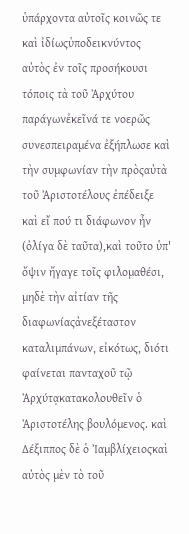ὑπάρχοντα αὐτοῖς κοινῶς τε καὶ ἰδίωςὑποδεικνύντος αὐτὸς ἐν τοῖς προσήκουσι τόποις τὰ τοῦ Ἀρχύτου παράγωνἐκεῖνά τε νοερῶς συνεσπειραμένα ἐξήπλωσε καὶ τὴν συμφωνίαν τὴν πρὸςαὐτὰ τοῦ Ἀριστοτέλους ἐπέδειξε καὶ εἴ πού τι διάφωνον ἦν (ὀλίγα δὲ ταῦτα),καὶ τοῦτο ὑπ' ὄψιν ἤγαγε τοῖς φιλομαθέσι, μηδὲ τὴν αἰτίαν τῆς διαφωνίαςἀνεξέταστον καταλιμπάνων, εἰκότως, διότι φαίνεται πανταχοῦ τῷ Ἀρχύτᾳκατακολουθεῖν ὁ Ἀριστοτέλης βουλόμενος. καὶ Δέξιππος δὲ ὁ Ἰαμβλίχειοςκαὶ αὐτὸς μὲν τὸ τοῦ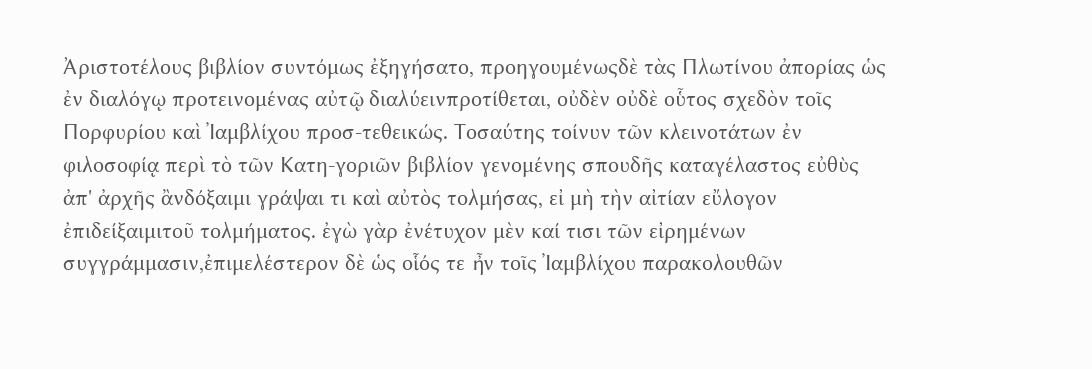Ἀριστοτέλους βιβλίον συντόμως ἐξηγήσατο, προηγουμένωςδὲ τὰς Πλωτίνου ἀπορίας ὡς ἐν διαλόγῳ προτεινομένας αὐτῷ διαλύεινπροτίθεται, οὐδὲν οὐδὲ οὗτος σχεδὸν τοῖς Πορφυρίου καὶ Ἰαμβλίχου προσ-τεθεικώς. Τοσαύτης τοίνυν τῶν κλεινοτάτων ἐν φιλοσοφίᾳ περὶ τὸ τῶν Κατη-γοριῶν βιβλίον γενομένης σπουδῆς καταγέλαστος εὐθὺς ἀπ' ἀρχῆς ἂνδόξαιμι γράψαι τι καὶ αὐτὸς τολμήσας, εἰ μὴ τὴν αἰτίαν εὔλογον ἐπιδείξαιμιτοῦ τολμήματος. ἐγὼ γὰρ ἐνέτυχον μὲν καί τισι τῶν εἰρημένων συγγράμμασιν,ἐπιμελέστερον δὲ ὡς οἷός τε ἦν τοῖς Ἰαμβλίχου παρακολουθῶν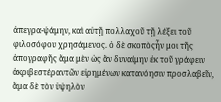ἀπεγρα-ψάμην, καὶ αὐτῇ πολλαχοῦ τῇ λέξει τοῦ φιλοσόφου χρησάμενος. ὁ δὲ σκοπὸςἦν μοι τῆς ἀπογραφῆς ἅμα μὲν ὡς ἂν δυναίμην ἐκ τοῦ γράφειν ἀκριβεστέραντῶν εἰρημένων κατανόησιν προσλαβεῖν, ἅμα δὲ τὸν ὑψηλὸν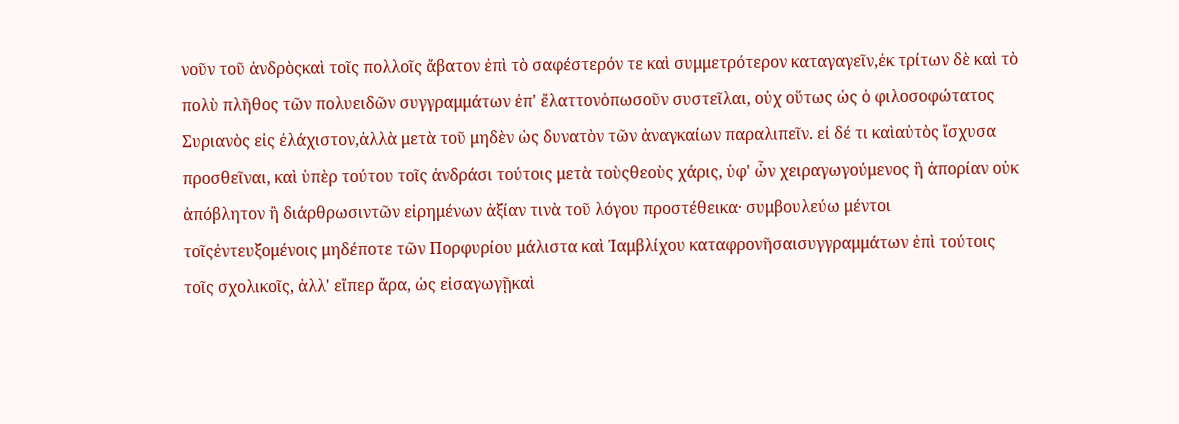νοῦν τοῦ ἀνδρὸςκαὶ τοῖς πολλοῖς ἄβατον ἐπὶ τὸ σαφέστερόν τε καὶ συμμετρότερον καταγαγεῖν,ἐκ τρίτων δὲ καὶ τὸ πολὺ πλῆθος τῶν πολυειδῶν συγγραμμάτων ἐπ' ἔλαττονὁπωσοῦν συστεῖλαι, οὐχ οὕτως ὡς ὁ φιλοσοφώτατος Συριανὸς εἰς ἐλάχιστον,ἀλλὰ μετὰ τοῦ μηδὲν ὡς δυνατὸν τῶν ἀναγκαίων παραλιπεῖν. εἰ δέ τι καὶαὐτὸς ἴσχυσα προσθεῖναι, καὶ ὑπὲρ τούτου τοῖς ἀνδράσι τούτοις μετὰ τοὺςθεοὺς χάρις, ὑφ' ὧν χειραγωγούμενος ἢ ἀπορίαν οὐκ ἀπόβλητον ἢ διάρθρωσιντῶν εἰρημένων ἀξίαν τινὰ τοῦ λόγου προστέθεικα· συμβουλεύω μέντοι τοῖςἐντευξομένοις μηδέποτε τῶν Πορφυρίου μάλιστα καὶ Ἰαμβλίχου καταφρονῆσαισυγγραμμάτων ἐπὶ τούτοις τοῖς σχολικοῖς, ἀλλ' εἴπερ ἄρα, ὡς εἰσαγωγῇκαὶ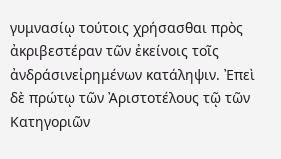γυμνασίῳ τούτοις χρήσασθαι πρὸς ἀκριβεστέραν τῶν ἐκείνοις τοῖς ἀνδράσινεἰρημένων κατάληψιν. Ἐπεὶ δὲ πρώτῳ τῶν Ἀριστοτέλους τῷ τῶν Κατηγοριῶν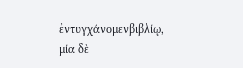ἐντυγχάνομενβιβλίῳ, μία δὲ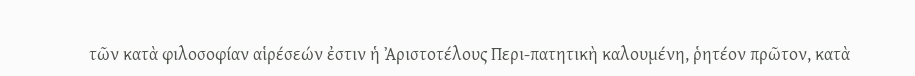τῶν κατὰ φιλοσοφίαν αἱρέσεών ἐστιν ἡ Ἀριστοτέλους Περι-πατητικὴ καλουμένη, ῥητέον πρῶτον, κατὰ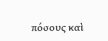πόσους καὶ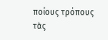ποίους τρόπους τὰς